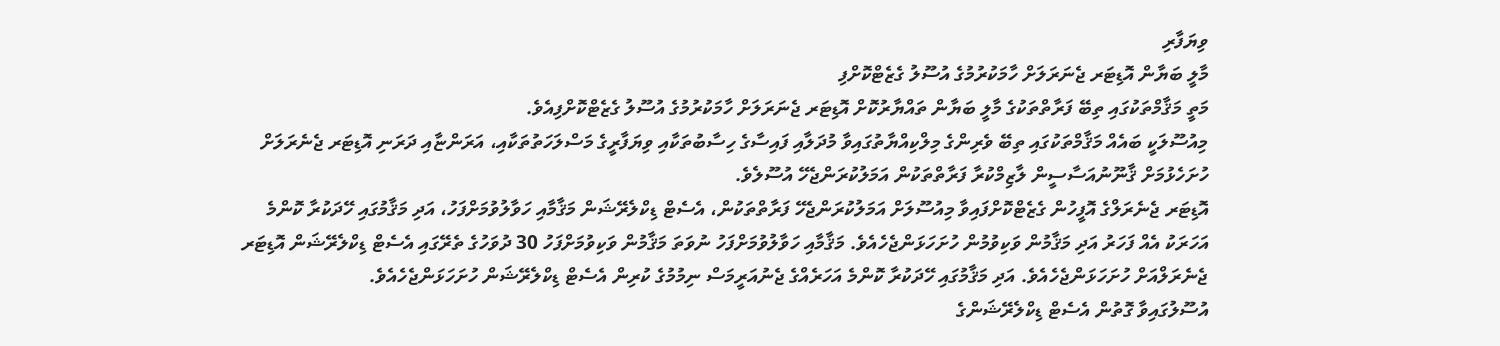ވިޔަފާރި
މާލީ ބަޔާން އޮޑިޓަރ ޖެނަރަލަށް ހާމަކުރުމުގެ އުސޫލު ގެޒެޓްކޮށްފި
މަތީ މަޤާމްތަކުގައި ތިބޭ ފަރާތްތަކުގެ މާލީ ބަޔާން ތައްޔާރުކޮށް އޮޑިޓަރ ޖެނަރަލަށް ހާމަކުރުމުގެ އުސޫލު ގެޒެޓްކޮށްފިއެވެ.
މިއުސޫލަކީ ބައެއް މަޤާމްތަކުގައި ތިބޭ ވެރިންގެ މިލްކިއްޔާތުގައިވާ މުދަލާއި ފައިސާގެ ހިސާބުތަކާއި ވިޔަފާރީގެ މަސްލަހަތުތަކާއި، އަރަންޏާއި ދަރަނި އޮޑިޓަރ ޖެނެރަލަށް ހުށަހެޅުމަށް ޤާނޫނުއަސާސީން ލާޒިމްކުރާ ފަރާތްތަކުން އަމަލުކުރަންޖެހޭ އުސޫލެވެ.
އޮޑިޓަރ ޖެނެރަލްގެ އޮފީހުން ގެޒެޓްކޮށްފައިވާ މިއުސޫލަށް އަމަލުކުރަންޖެހޭ ފަރާތްތަކުން، އެސެޓް ޑިކްލެރޭޝަން މަޤާމާއި ހަވާލުވުމަށްފަހު، އަދި މަޤާމުގައި ހޭދަކުރާ ކޮންމެ އަހަރަކު އެއް ފަހަރު އަދި މަޤާމުން ވަކިވުމުން ހުށަހަޅަންޖެހެއެވެ. މަޤާމާއި ހަވާލުވުމަށްފަހު ނުވަތަ މަޤާމުން ވަކިވުމަށްފަހު 30 ދުވަހުގެ ތެރޭގައި އެސެޓް ޑިކްލެރޭޝަން އޮޑިޓަރ ޖެނެރަލްއަށް ހުށަހަޅަންޖެހެއެވެ. އަދި މަޤާމުގައި ހޭދަކުރާ ކޮންމެ އަހަރެއްގެ ޖެނުއަރީމަސް ނިމުމުގެ ކުރިން އެސެޓް ޑިކްލެރޭޝަން ހުށަހަޅަންޖެހެއެވެ.
އުސޫލުގައިވާ ގޮތުން އެސެޓް ޑިކްލެރޭޝަންގެ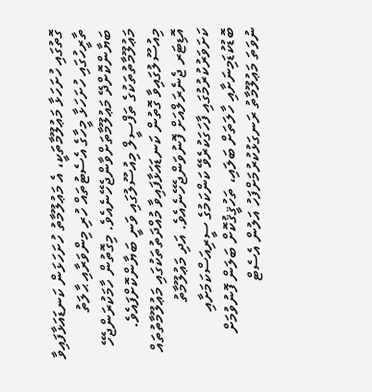ގޮތުގައި ހުށަހަޅާ މަޢުލޫމާތަކީ، އެ މަޢުލޫމާތު ހުށަހަޅަން ކަނޑައަޅާފައިވާ ތާރީހުގައި ހުށަހަޅާ މީހާގެ އެސެޓުތައް ހުރި މިންވަރާއި ޙާލަތު ބަޔާންކޮށްދޭ މަޢުލޫމާތަށްވާންޖެހޭނެއެވެ. މިގޮތުން ހާމަކުރަންޖެހޭ މަޢުލޫމާތުތަކުގެ ތަފްސީލް މިއުސޫލުގައި ވަނީ ބަޔާންކޮށްފައެވެ.
މިއުސޫލުގައިވާ ގޮތުން ކަނޑައަޅާފައިވާ މުއްދަތުތަކުގައި މަޢުލޫމާތުތައް އޮޑިޓަރ ޖެނެރަލްއަށް ފޮނުވަންޖެހޭނެއެވެ. އަދި މަޢުލޫމާތު ކަށަވަރުކުރުމުގައި ފާހަގަކުރެވޭ ކަންކަމުގެ ސީރިއަސްކަމަށާއި ބޮޑުކުޑަމިނަށާއި ހާލަތަށް ބަލައި، ތަހުޤީޤުކޮށް ބަލަން ފޮނުވުމަށް ނުވަތަ މަޢުލޫމާތު ރަނގަޅުކުރުމަށްފަހު އަލުން އެސެޓް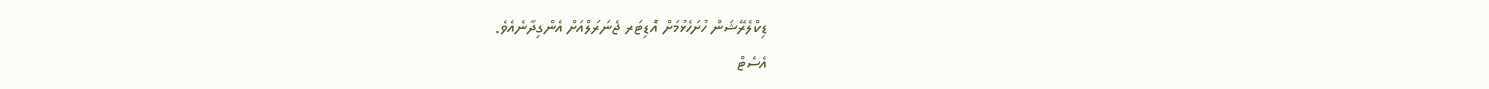ޑިކްލެރޭޝަން ހުށަހެޅުމަށް އޮޑިޓަރ ޖެނަރަލްއަށް އެންގިދާނެއެވެ.
އެސެޓް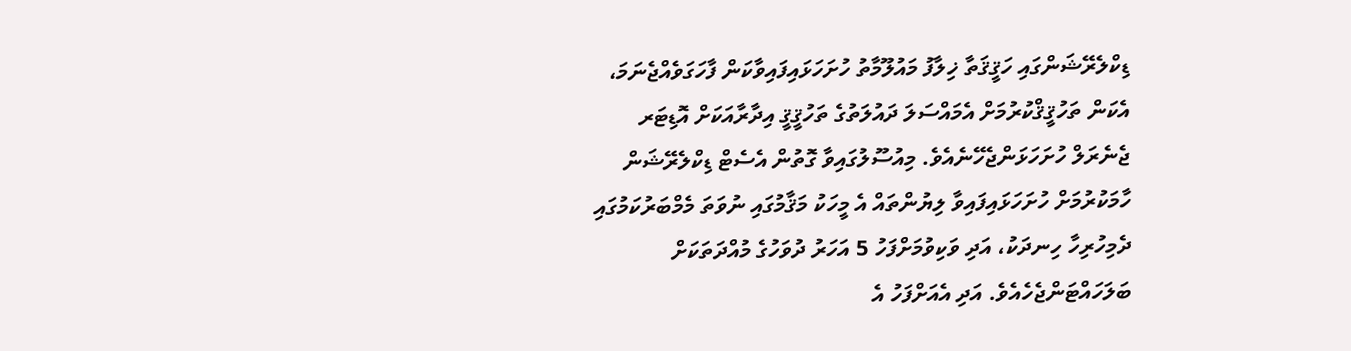ޑިކްލެރޭޝަންގައި ހަޤީޤަތާ ޚިލާފު މައުލޫމާތު ހުށަހަޅައިފައިވާކަން ފާހަގަވެއްޖެނަމަ، އެކަން ތަހުޤީޤްކުރުމަށް އެމައްސަލަ ދައުލަތުގެ ތަހުޤީޤީ އިދާރާއަކަށް އޮޑިޓަރ ޖެނެރަލް ހުށަހަޅަންޖެހޭނެއެވެ. މިއުސޫލުގައިވާ ގޮތުން އެސެޓް ޑިކްލެރޭޝަން ހާމަކުރުމަށް ހުށަހަޅައިފައިވާ ލިޔުންތައް އެ މީހަކު މަޤާމުގައި ނުވަތަ މެމްބަރުކަމުގައި ދެމިހުރިހާ ހިނދަކު، އަދި ވަކިވުމަށްފަހު 5 އަހަރު ދުވަހުގެ މުއްދަތަކަށް ބަލަހައްޓަންޖެހެއެވެ. އަދި އެއަށްފަހު އެ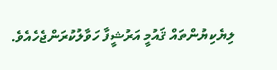ލިޔެކިޔުންތައް ޤައުމީ އަރުޝީފާ ހަވާލުކުރަންޖެހެއެވެ.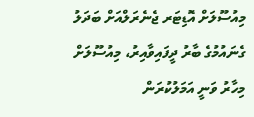މިއުސޫލަށް އޮޑިޓަރ ޖެނެރަލްއަށް ބަދަލު ގެނައުމުގެ ބާރު ދީފައިވާއިރު، މިއުސޫލަށް މިހާރު ވަނީ އަމަލުކުރަން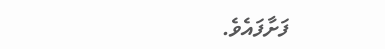ފަށާފައެވެ.